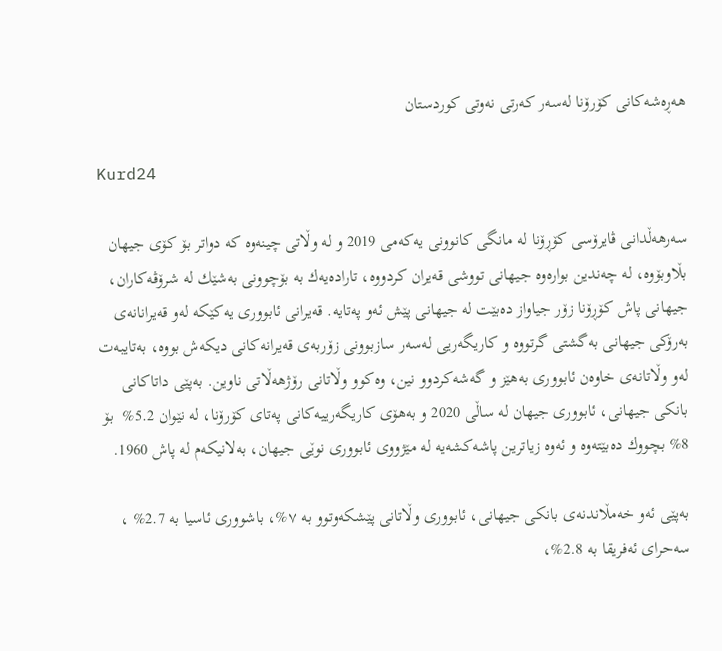هه‌ڕه‌شه‌كانی كۆرۆنا له‌سه‌ر كه‌رتی نه‌وتی كوردستان

Kurd24

سه‌رهه‌ڵدانی ڤایرۆسی كۆڕۆنا له‌ مانگی كانوونی یه‌كه‌می 2019 و له‌ وڵاتی چینه‌وه‌ كه‌ دواتر بۆ كۆی جیهان بڵاوبۆوه‌، له‌ چه‌ندین بواره‌وه‌ جیهانی تووشی قه‌یران كردووه‌، تاراده‌یه‌ك به‌ بۆچوونی به‌شێك له‌ شرۆڤه‌كاران، ‌ جیهانی پاش كۆڕۆنا زۆر جیاواز ده‌بێت له‌ جیهانی پێش ئه‌و په‌تایه‌. قه‌یرانی ئابووری یه‌كێكه‌ له‌و قه‌یرانانه‌ی به‌رۆكی جیهانی به‌گشتی گرتووه‌ و كاریگه‌ریی له‌سه‌ر سازبوونی زۆربه‌ی قه‌یرانه‌كانی دیكه‌ش بووه‌، به‌تایبه‌ت له‌و وڵاتانه‌ی خاوه‌ن ئابووری به‌هێز و گه‌شه‌كردوو نین، وه‌كوو وڵاتانی رۆژهه‌ڵاتی ناوین. به‌پێی داتاكانی بانكی جیهانی، ئابووری جیهان له‌ ساڵی 2020 و به‌هۆی كاریگه‌رییه‌كانی په‌تای كۆرۆنا، له‌ نێوان 5.2%  بۆ 8% بچووك ده‌بێته‌وه‌ و ئه‌وه‌ زیاترین پاشه‌كشه‌یه‌ له‌ مێژووی ئابووری نوێی جیهان، به‌لانیكه‌م له پاش‌ 1960.

به‌پێی ئه‌و خه‌مڵاندنه‌ی بانكی جیهانی، ئابووری وڵاتانی پێشكه‌وتوو به‌ ٧%، باشووری ئاسیا به‌ 2.7% ، سه‌حرای ئه‌فریقا به‌ 2.8%،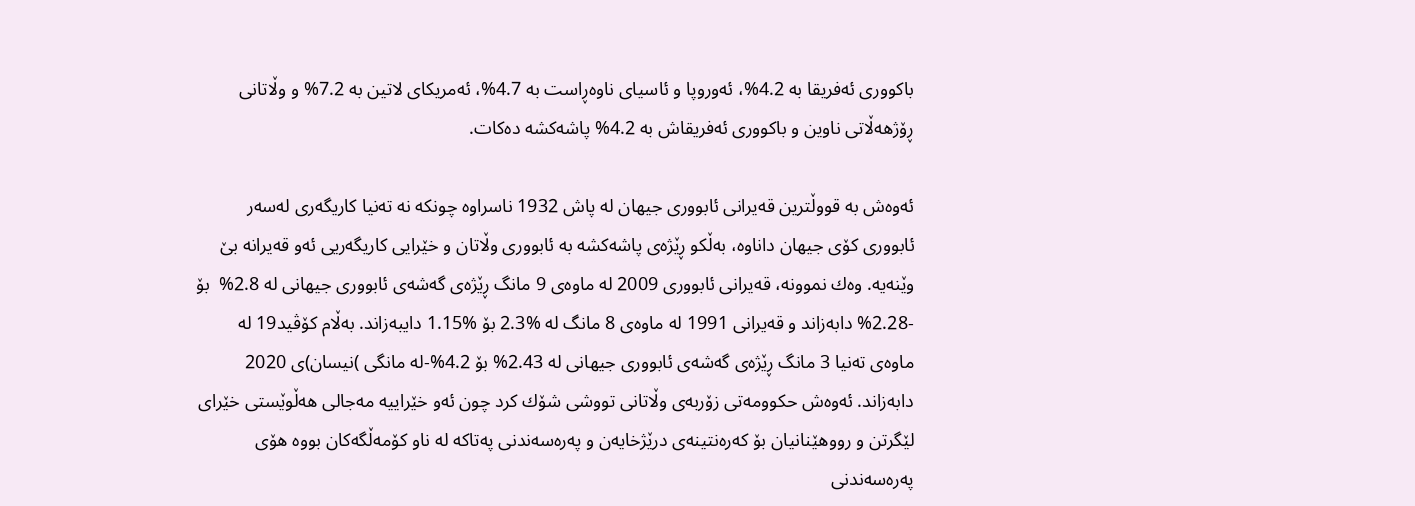باكووری ئه‌فریقا به‌ 4.2%، ئه‌وروپا و ئاسیای ناوه‌ڕاست به‌ 4.7%، ئه‌مریكای لاتین به‌ 7.2% و وڵاتانی ڕۆژهه‌ڵاتی ناوین و باكووری ئه‌فریقاش به‌ 4.2% پاشه‌كشه‌ ده‌كات.

ئه‌وه‌ش به‌ قووڵترین قه‌یرانی ئابووری جیهان له‌ پاش 1932 ناسراوه‌ چونكه‌ نه ‌ته‌نیا كاریگه‌ری له‌سه‌ر ئابووری كۆی جیهان داناوه‌، به‌ڵكو ڕێژه‌ی پاشه‌كشه‌ به‌ ئابووری وڵاتان و خێرایی كاریگه‌ریی ئه‌و قه‌یرانه‌ بێ وێنه‌یه‌. وه‌ك نموونه‌، قه‌یرانی ئابووری 2009 له‌ ماوه‌ی 9 مانگ ڕێژه‌ی گه‌شه‌ی ئابووری جیهانی له‌ 2.8%  بۆ  -2.28% دابه‌زاند و قه‌یرانی 1991 له‌ ماوه‌ی 8 مانگ له‌ %2.3 بۆ %1.15 دایبه‌زاند. به‌ڵام كۆڤید19 له‌ ماوه‌ی ته‌نیا 3 مانگ ڕێژه‌ی گه‌شه‌ی ئابووری جیهانی له‌ 2.43% بۆ 4.2%-له‌ مانگی )نیسان)ی 2020 دابه‌زاند. ئه‌وه‌ش حكوومه‌تی زۆربه‌ی وڵاتانی تووشی شۆك كرد چون ئه‌و خێراییه‌ مه‌جالی هه‌ڵوێستی خێرای لێگرتن و رووهێنانیان بۆ كه‌ره‌نتینه‌ی درێژخایه‌ن و په‌ره‌سه‌ندنی په‌تاكه‌ له‌ ناو كۆمه‌ڵگه‌كان بووه‌ هۆی په‌ره‌سه‌ندنی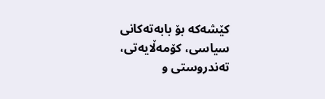كێشه‌كه‌ بۆ بابه‌ته‌كانی سیاسی، كۆمه‌ڵایه‌تی، ته‌ندروستی و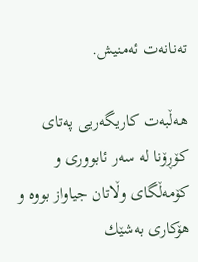ته‌نانه‌ت ئه‌منیش.

هه‌ڵبه‌ت كاریگه‌ریی په‌تای كۆڕۆنا له‌ سه‌ر ئابووری و كۆمه‌ڵگای وڵاتان جیاواز بووه‌ و هۆكاری به‌شێك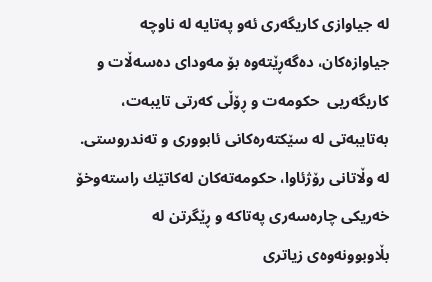له‌ جیاوازی كاریگه‌ری ئه‌و په‌تایه‌ له‌ ناوچه‌ جیاوازه‌كان، ده‌گه‌ڕێته‌وه‌ بۆ مه‌ودای ده‌سه‌ڵات و كاریگه‌ریی  حكومه‌ت و ڕۆڵی كه‌رتی تایبه‌ت، به‌تایبه‌تی له‌ سێكته‌ره‌كانی ئابووری و ته‌ندروستی. له وڵاتانی رۆژئاوا، حكومه‌ته‌كان له‌كاتێك راسته‌وخۆ خه‌ریكی چاره‌سه‌ری په‌تاكه‌ و ڕێگرتن له‌ بڵاوبوونه‌وه‌ی زیاتری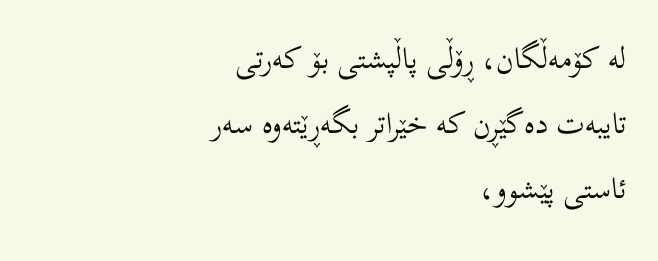له‌ كۆمه‌ڵگان، ڕۆڵی پاڵپشتی بۆ كه‌رتی تایبه‌ت ده‌گێڕن كه‌ خێراتر بگه‌ڕێته‌وه‌ سه‌ر ئاستی پێشوو،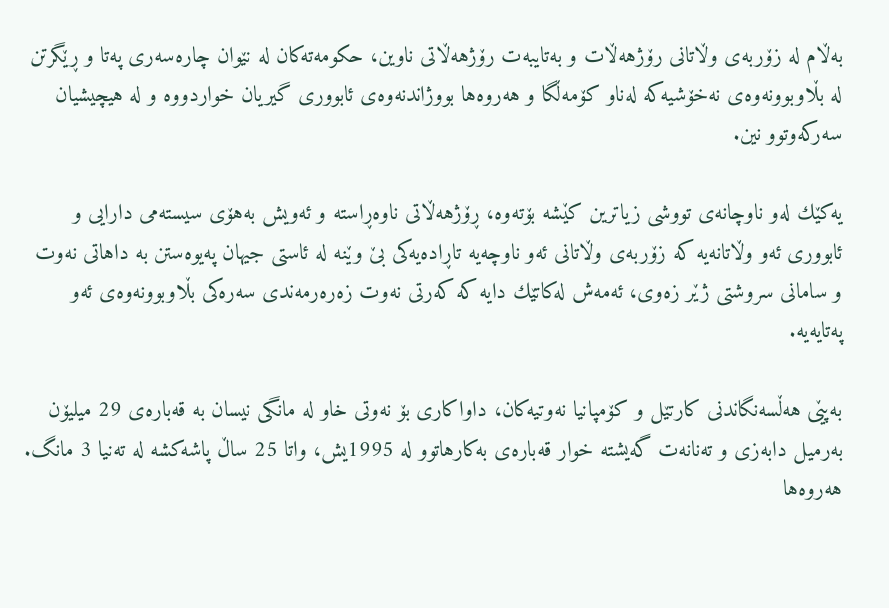به‌ڵام له‌ زۆربه‌ی وڵاتانی رۆژهه‌ڵات و به‌تایبه‌ت رۆژهه‌ڵاتی ناوین، حكومه‌ته‌كان له‌ نێوان چاره‌سه‌ری په‌تا و ڕێگرتن له‌ بڵاوبوونه‌وه‌ی نه‌خۆشیه‌كه‌ له‌ناو كۆمه‌ڵگا و هه‌روه‌ها بووژاندنه‌وه‌ی ئابووری گیریان خواردووه‌ و له‌ هیچیشیان سه‌ركه‌وتوو نین.

یه‌كێك له‌و ناوچانه‌ی تووشی زیاترین كێشه‌ بۆته‌وه‌، ڕۆژهه‌ڵاتی ناوه‌ڕاسته‌ و ئه‌ویش به‌هۆی سیسته‌می دارایی و ئابووری ئه‌و وڵاتانه‌یه‌ كه‌ زۆربه‌ی وڵاتانی ئه‌و ناوچه‌یه‌ تاڕاده‌یه‌كی بێ وێنه‌ له‌ ئاستی جیهان په‌یوه‌ستن به‌ داهاتی نه‌وت و سامانی سروشتی ژێر زه‌وی، ئه‌مه‌ش له‌كاتێك دایه‌ كه‌ كه‌رتی نه‌وت زه‌ره‌رمه‌ندی سه‌ره‌كی بڵاوبوونه‌وه‌ی ئه‌و په‌تایه‌یه‌‌.

به‌پێی هه‌ڵسه‌نگاندنی كارتێل و كۆمپانیا نه‌وتیه‌كان، داواكاری بۆ نه‌وتی خاو له‌ مانگی نیسان به‌ قه‌باره‌ی 29 میلیۆن به‌رمیل دابه‌زی و ته‌نانه‌ت گه‌یشته‌ خوار قه‌باره‌ی به‌كارهاتوو له‌ 1995یش، واتا 25 ساڵ پاشه‌كشه‌ له‌ ته‌نیا 3 مانگ. هه‌روه‌ها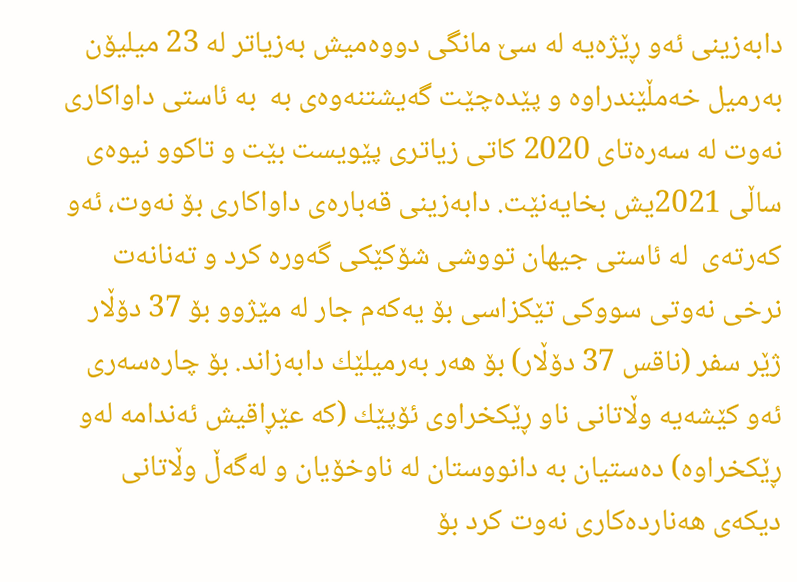دابه‌زینی ئه‌و ڕێژه‌یه‌ له‌ سێ مانگی دووه‌میش به‌زیاتر له‌ 23 میلیۆن به‌رمیل خه‌مڵێندراوه‌ و پێده‌چێت گه‌یشتنه‌وه‌ی به‌ ‌ به‌ ئاستی داواكاری نه‌وت له‌ سه‌ره‌تای 2020 كاتی زیاتری پێویست بێت و تاكوو نیوه‌ی ساڵی 2021یش بخایه‌نێت‌. دابه‌زینی قه‌باره‌ی داواكاری بۆ نه‌وت، ئه‌و كه‌رته‌ی  له‌ ئاستی جیهان تووشی شۆكێكی گه‌وره‌ كرد و ته‌نانه‌ت نرخی نه‌وتی سووكی تێكزاسی بۆ یه‌كه‌م جار له‌ مێژوو بۆ 37 دۆڵار ژێر سفر (ناقس 37 دۆڵار) بۆ هه‌ر به‌رمیلێك دابه‌زاند. بۆ چاره‌سه‌ری ئه‌و كێشه‌یه‌ وڵاتانی ناو ڕێكخراوی ئۆپێك (كه‌ عێڕاقیش ئه‌ندامه له‌و ڕێكخراوه‌‌) ده‌ستیان به‌ دانووستان له‌ ناوخۆیان و له‌گه‌ڵ وڵاتانی دیكه‌ی هه‌نارده‌كاری نه‌وت كرد بۆ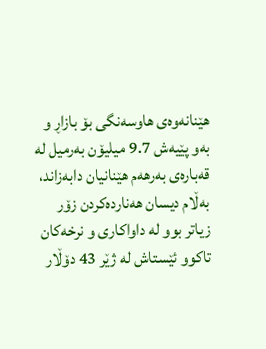هێنانه‌وه‌ی هاوسه‌نگی بۆ بازاڕ و به‌و پێیه‌ش 9.7 میلیۆن به‌رمیل له‌ قه‌باره‌ی به‌رهه‌م هێنانیان دابه‌زاند، به‌ڵام دیسان هه‌نارده‌كردن زۆر زیاتر بوو له‌ داواكاری و نرخه‌كان تاكوو ئێستاش له‌ ژێر 43 دۆڵار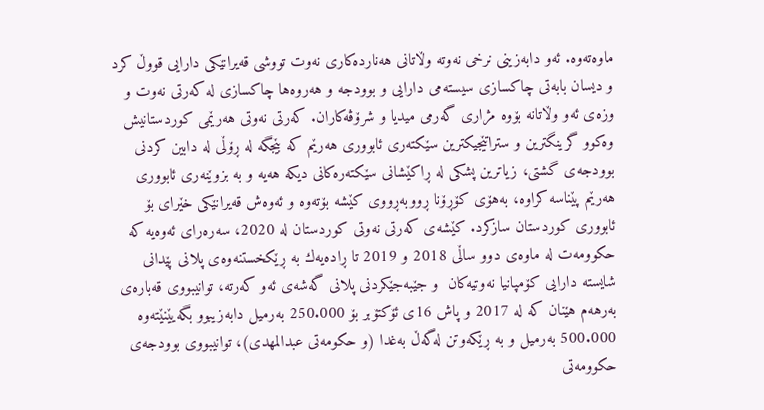ماوه‌ته‌وه‌. ئه‌و دابه‌زینی نرخی نه‌وته‌ وڵاتانی هه‌نارده‌كاری نه‌وت تووشی قه‌یرانێكی دارایی قووڵ كرد و دیسان بابه‌تی چاكسازی سیسته‌می دارایی و بوودجه‌ و هه‌روه‌ها چاكسازی له‌ كه‌رتی نه‌وت و وزه‌ی ئه‌و وڵاتانه‌ بۆوه‌ مژاری گه‌رمی میدیا و شرۆڤه‌كاران. كه‌رتی نه‌وتی هه‌رێمی كوردستانیش وه‌كوو گرینگترین و ستراتێجیكترین سێكته‌ری ئابووری هه‌رێم كه‌ بێجگه‌ له‌ ڕۆڵی له‌ دابین كردنی بوودجه‌ی گشتی، زیاترین پشكی له‌ ڕاكێشانی سێكته‌ره‌كانی دیكه‌ هه‌یه‌ و به‌ بزوێنه‌ری ئابووری هه‌رێم پێناسه‌ كراوه‌، به‌هۆی كۆڕۆنا ڕووبه‌ڕووی كێشه‌ بۆته‌وه‌ و ئه‌وه‌ش قه‌یرانێكی خێرای بۆ ئابووری كوردستان سازكرد. كێشه‌ی كه‌رتی نه‌وتی كوردستان له‌ 2020، سه‌ره‌رای ئه‌وه‌یه‌ كه‌ حكوومه‌ت له‌ ماوه‌ی دوو ساڵی 2018 و 2019 تا ڕاده‌یه‌ك به‌ ڕێكخستنه‌وه‌ی پلانی پێدانی شایسته‌ دارایی كۆمپانیا نه‌وتیه‌كان  و جێبه‌جێكردنی پلانی گه‌شه‌ی ئه‌و كه‌رته‌، توانیبووی قه‌باره‌ی به‌رهه‌م هێنان كه‌ له‌ 2017 و پاش 16ی ئۆكتۆبر بۆ 250.000 به‌رمیل دابه‌زیبوو بگه‌یێنێته‌وه‌ 500.000 به‌رمیل و به ‌ڕێكه‌وتن له‌گه‌ڵ به‌غدا (و حكومه‌تی عبدالمهدی)، توانیبووی بوودجه‌ی حكوومه‌تی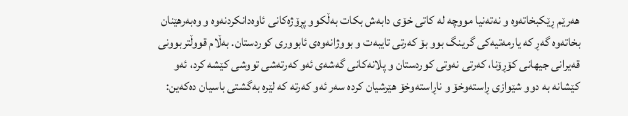هه‌رێم ڕێكبخاته‌وه‌ و نه‌ته‌نیا مووچه‌ له‌ كاتی خۆی دابه‌ش بكات به‌ڵكوو پڕۆژه‌كانی ئاوه‌دانكردنه‌وه‌ و وه‌به‌رهێنان بخاته‌وه‌ گه‌ڕ كه‌ یارمه‌تیه‌كی گرینگ بوو بۆ كه‌رتی تایبه‌ت و بووژانه‌وه‌ی ئابووری كوردستان. به‌ڵام قووڵتربوونی قه‌یرانی جیهانی كۆڕۆنا، كه‌رتی نه‌وتی كوردستان و پلانه‌كانی گه‌شه‌ی ئه‌و كه‌رته‌شی تووشی كێشه‌ كرد، ئه‌و كێشانه‌ به‌ دوو شێوازی ڕاسته‌وخۆ و ناڕاسته‌وخۆ هێرشیان كرده‌ سه‌ر ئه‌و كه‌رته‌ كه‌ لێره‌ به‌گشتی باسیان ده‌كه‌ین: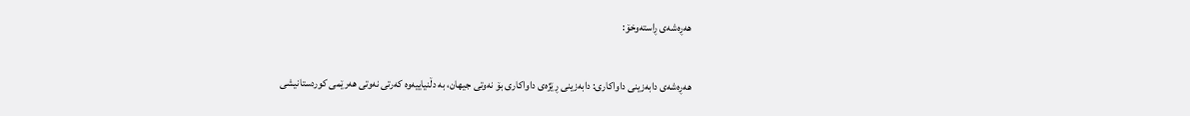هه‌ڕه‌شه‌ی ڕاسته‌وخۆ:

هه‌ڕه‌شه‌ی دابه‌زینی داواكاری: دابه‌زینی ڕێژه‌ی داواكاری بۆ نه‌وتی جیهان، به‌ دڵنیاییه‌وه‌ كه‌رتی نه‌وتی هه‌رێمی كوردستانیشی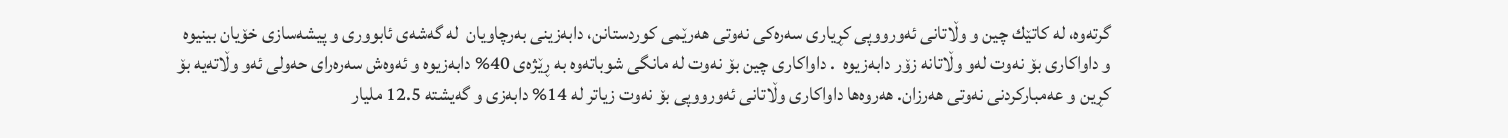گرته‌وه‌، له‌ كاتێك چین و وڵاتانی ئه‌ورووپی كڕیاری سه‌ره‌كی نه‌وتی هه‌رێمی كوردستانن، دابه‌زینی به‌رچاویان  له‌ گه‌شه‌ی ئابووری و پیشه‌سازی خۆیان بینیوه‌ و داواكاری بۆ نه‌وت له‌و وڵاتانه‌ زۆر دابه‌زیوه‌  . داواكاری چین بۆ نه‌وت له‌ مانگی شوباته‌وه‌ به‌ ڕێژه‌ی 40% دابه‌زیوه‌ و ئه‌وه‌ش سه‌ره‌رای حه‌ولی ئه‌و وڵاته‌یه‌ بۆ كڕین و عه‌مباركردنی نه‌وتی هه‌رزان. هه‌روه‌ها داواكاری وڵاتانی ئه‌ورووپی بۆ نه‌وت زیاتر له‌ 14% دابه‌زی و گه‌یشته‌ 12.5 ملیار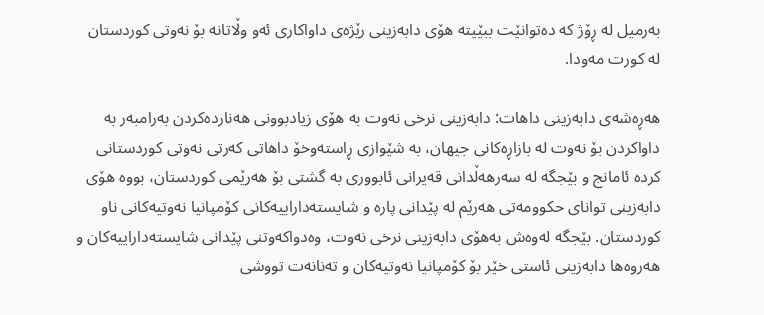به‌رمیل له‌ ڕۆژ كه‌ ده‌توانێت ببێیته‌ هۆی دابه‌زینی رێژه‌ی داواكاری ئه‌و وڵاتانه‌ بۆ نه‌وتی كوردستان له‌ كورت مه‌ودا.

هه‌ڕه‌شه‌ی دابه‌زینی داهات: دابه‌زینی نرخی نه‌وت به‌ هۆی زیادبوونی هه‌نارده‌كردن به‌رامبه‌ر به‌ داواكردن بۆ نه‌وت له‌ بازاڕه‌كانی جیهان، به‌ شێوازی ڕاسته‌وخۆ داهاتی كه‌رتی نه‌وتی كوردستانی كرده‌ ئامانج و بێجگه‌ له‌ سه‌رهه‌ڵدانی قه‌یرانی ئابووری به‌ گشتی بۆ هه‌رێمی كوردستان، بووه‌ هۆی دابه‌زینی توانای حكوومه‌تی هه‌رێم له‌ پێدانی پاره‌ و شایسته‌داراییه‌كانی كۆمپانیا نه‌وتیه‌كانی ناو كوردستان. بێجگه‌ له‌وه‌ش به‌هۆی دابه‌زینی نرخی نه‌وت، وه‌دواكه‌وتنی پێدانی شایسته‌داراییه‌كان و هه‌روه‌ها دابه‌زینی ئاستی خێر بۆ كۆمپانیا نه‌وتیه‌كان و ته‌نانه‌ت تووشی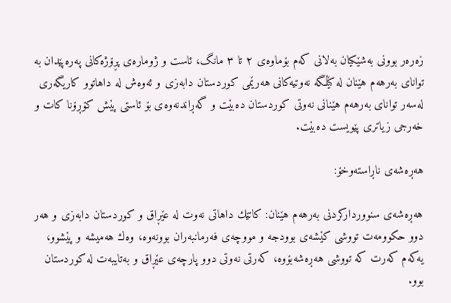زه‌ره‌ر بوونی به‌شێكیان به‌لانی كه‌م بۆماوه‌ی ٢ تا ٣ مانگ، ئاست و ژوماره‌ی پڕۆژه‌كانی په‌ره‌پێدان به‌ توانای به‌رهه‌م هێنان له‌ كێڵگه‌ نه‌وتیه‌كانی هه‌رێمی كوردستان دابه‌زی و ئه‌وه‌ش له‌ داهاتوو كاریگه‌ری له‌سه‌ر توانای به‌رهه‌م هێنانی نه‌وتی كوردستان ده‌بێت و گه‌ڕاندنه‌وه‌ی بۆ ئاستی پێش كۆڕۆنا كات و خه‌رجی زیاتری پێویست ده‌بێت.

هه‌ڕه‌شه‌ی ناڕاسته‌وخۆ:

هه‌ڕه‌شه‌ی سنوورداركردنی به‌رهه‌م هێنان: كاتێك داهاتی نه‌وت له‌ عێڕاق و كوردستان دابه‌زی و هه‌ر دوو حكوومه‌ت تووشی كێشه‌ی بوودجه‌ و مووچه‌ی فه‌رمانبه‌ران بوونه‌وه‌، وه‌ك هه‌میشه‌ و پێشوو، یه‌كه‌م كه‌رت كه‌ تووشی هه‌ڕه‌شه‌بۆوه‌، كه‌رتی نه‌وتی دوو پارچه‌ی عێڕاق و به‌تایبه‌ت له‌ كوردستان بوو.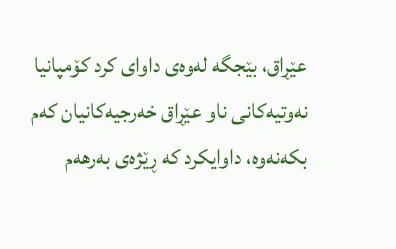عێڕاق، بێجگه‌ له‌وه‌ی داوای كرد كۆمپانیا نه‌وتیه‌كانی ناو عێڕاق خه‌رجیه‌كانیان كه‌م بكه‌نه‌وه‌، داوایكرد كه‌ ڕێژه‌ی به‌رهه‌م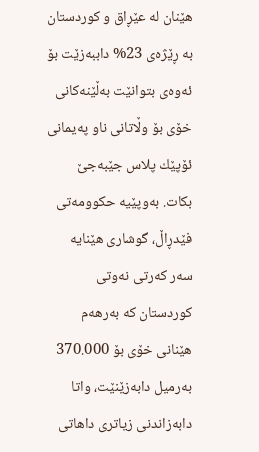هێنان له‌ عێڕاق و كوردستان به‌ ڕێژه‌ی 23% داببه‌زێت بۆ ئه‌وه‌ی بتوانێت به‌ڵێنه‌كانی خۆی بۆ وڵاتانی ناو په‌یمانی ئۆپێك پلاس جێبه‌جێ بكات. به‌وپێیه‌ حكوومه‌تی فێدڕاڵ، گوشاری هێنایه‌ سه‌ر كه‌رتی نه‌وتی كوردستان كه‌ به‌رهه‌م هێنانی خۆی بۆ 370.000 به‌رمیل دابه‌زێنێت، واتا دابه‌زاندنی زیاتری داهاتی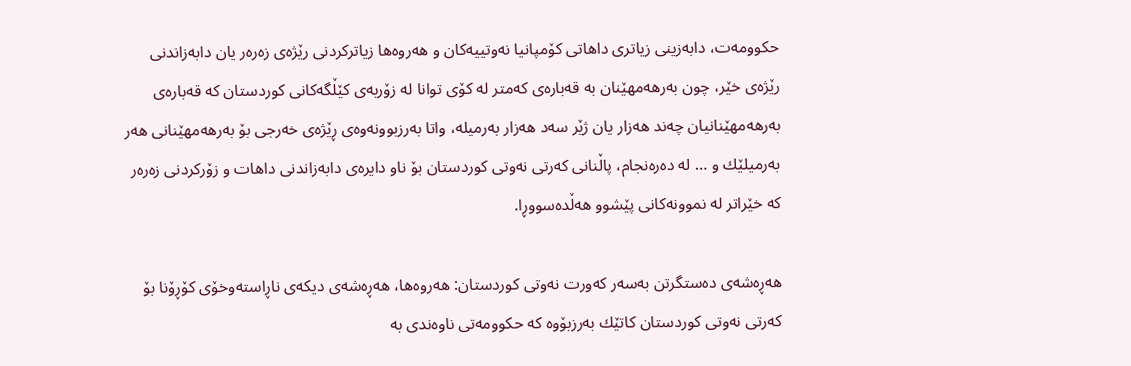حكوومه‌ت، دابه‌زینی زیاتری داهاتی كۆمپانیا نه‌وتییه‌كان و هه‌روه‌ها زیاتركردنی رێژه‌ی زه‌ره‌ر یان دابه‌زاندنی رێژه‌ی خێر، چون به‌رهه‌مهێنان به‌ قه‌باره‌ی كه‌متر له‌ كۆی توانا له‌ زۆربه‌ی كێڵگه‌كانی كوردستان كه‌ قه‌باره‌ی به‌رهه‌مهێنانیان چه‌ند هه‌زار یان ژێر سه‌د هه‌زار به‌رمیله‌، واتا به‌رزبوونه‌وه‌ی ڕێژه‌ی خه‌رجی بۆ به‌رهه‌مهێنانی هه‌ر به‌رمیلێك و … له‌ ده‌ره‌نجام، پاڵنانی كه‌رتی نه‌وتی كوردستان بۆ ناو دایره‌ی دابه‌زاندنی داهات و زۆركردنی زه‌ره‌ر كه‌ خێراتر له‌ نموونه‌كانی پێشوو هه‌ڵده‌سووڕا.

هه‌ڕه‌شه‌ی ده‌ستگرتن به‌سه‌ر كه‌ورت نه‌وتی كوردستان: هه‌روه‌ها، هه‌ڕه‌شه‌ی دیكه‌ی ناڕاسته‌وخۆی كۆڕۆنا بۆ كه‌رتی نه‌وتی كوردستان كاتێك به‌رزبۆوه‌ كه‌ حكوومه‌تی ناوه‌ندی به‌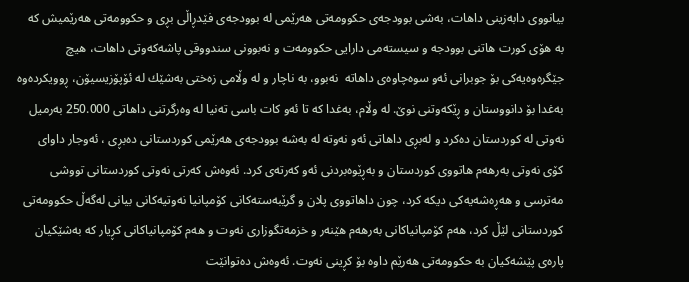بیانووی دابه‌زینی داهات، به‌شی بوودجه‌ی حكوومه‌تی هه‌رێمی له‌ بوودجه‌ی فێدڕاڵی بڕی و حكوومه‌تی هه‌رێمیش كه‌ به‌ هۆی كورت هاتنی بوودجه‌ و سیسته‌می دارایی حكوومه‌ت و نه‌بوونی سندووقی پاشه‌كه‌وتی داهات، هیچ جێگره‌وه‌یه‌كی بۆ جوبرانی ئه‌و سوه‌چاوه‌ی داهاته‌  نه‌بوو، به‌ ناچار و له‌ وڵامی زه‌ختی به‌شێك له‌ ئۆپۆزیسیۆن، ڕوویكرده‌وه‌ به‌غدا بۆ دانووستان و ڕێكه‌وتنی نوێ. له‌ وڵام، به‌غدا كه‌ تا ئه‌و كات باسی ته‌نیا له‌ وه‌رگرتنی داهاتی 250.000 به‌رمیل نه‌وتی له‌ كوردستان ده‌كرد و له‌بڕی داهاتی ئه‌و نه‌وته‌ له‌ به‌شه‌ بوودجه‌ی هه‌رێمی كوردستانی ده‌بڕی ، ئه‌وجار داوای كۆی نه‌وتی به‌رهه‌م هاتووی كوردستان و به‌ڕێوه‌بردنی ئه‌و كه‌رته‌ی كرد. ئه‌وه‌ش كه‌رتی نه‌وتی كوردستانی تووشی مه‌ترسی و هه‌ڕه‌شه‌یه‌كی دیكه‌ كرد، چون داهاتووی پلان و گرێبه‌سته‌كانی كۆمپانیا نه‌وتیه‌كانی بیانی له‌گه‌ڵ حكوومه‌تی كوردستانی لێڵ كرد، هه‌م كۆمپانیاكانی به‌رهه‌م هێنه‌ر و خزمه‌تگوزاری نه‌وت و هه‌م كۆمپانیاكانی كڕیار كه‌ به‌شێكیان پاره‌ی پێشه‌كیان به‌ حكوومه‌تی هه‌رێم داوه‌ بۆ كڕینی نه‌وت. ئه‌وه‌ش ده‌توانێت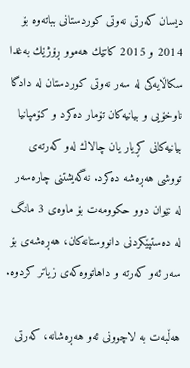دیسان كه‌رتی نه‌وتی كوردستانی بباته‌وه‌ بۆ 2014 و 2015 كاتێك هه‌موو ڕۆژێك به‌غدا سكاڵایه‌كی له سه‌ر نه‌وتی كوردستان له‌ دادگا ناوخۆیی و بیانیه‌كان تۆمار ده‌كرد و كۆمپانیا بیانیه‌كانی كڕیار یان چالاك له‌و كه‌رته‌ی تووشی هه‌ڕه‌شه‌ ده‌كرد. نه‌گه‌یشتنی چاره‌سه‌ر له‌ نێوان دوو حكوومه‌ت بۆ ماوه‌ی 3 مانگ له‌ ده‌ستپێكردنی دانووستانه‌كان، هه‌ڕه‌شه‌ی بۆ سه‌ر ئه‌و كه‌رته‌ و داهاتووه‌كه‌ی زیاتر كردوه‌.

هه‌ڵبه‌ت به‌ لاچوونی ئه‌و هه‌ڕه‌شانه‌، كه‌رتی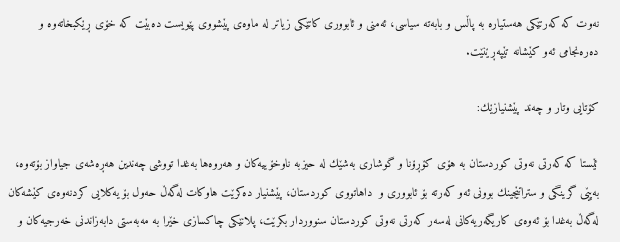نه‌وت كه‌ كه‌رتێكی هه‌ستیاره‌ به‌ پاڵس و بابه‌ته‌ سیاسی، ئه‌منی و ئابووری كاتێكی زیاتر له‌ ماوه‌ی پێشووی پێویست ده‌بێت كه‌ خۆی ڕێكبخاته‌وه‌ و ده‌ره‌نجامی ئه‌و كێشانه‌ تێپه‌ڕێنێت.

كۆتایی وتار و چه‌ند پێشنیازێك:

ئێستا كه‌ كه‌رتی نه‌وتی كوردستان به‌ هۆی كۆڕۆنا و گوشاری به‌شێك له‌ حیزبه‌ ناوخۆییه‌كان و هه‌روه‌ها به‌غدا تووشی چه‌ندین هه‌ڕه‌شه‌ی جیاواز بۆته‌وه‌، به‌پێی گرینگی و ستراتێجینك بوونی ئه‌و كه‌رته‌ بۆ ئابووری و  داهاتووی كوردستان، پێشنیار ده‌كرێت هاوكات له‌گه‌ڵ حه‌ول بۆ یه‌كلایی كردنه‌وه‌ی كێشه‌كان له‌گه‌ڵ به‌غدا بۆ ئه‌وه‌ی كاریگه‌ریه‌كانی له‌سه‌ر كه‌رتی نه‌وتی كوردستان سنووردار بكرێت، پلانێكی چاكسازی خێرا به‌ مه‌به‌ستی دابه‌زاندنی خه‌رجیه‌كان و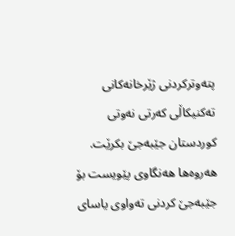پته‌وتركردنی ژێرخانه‌كانی ته‌كنیكاڵی كه‌رتی نه‌وتی كوردستان جێبه‌جێ بكرێت. هه‌روه‌ها هه‌نگاوی پێویست بۆ جێبه‌جێ كردنی ته‌واوی یاسای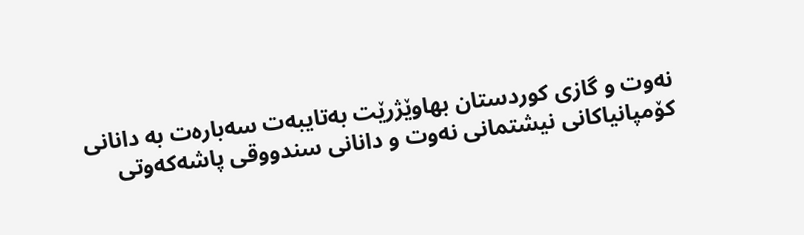نه‌وت و گازی كوردستان بهاوێژرێت به‌تایبه‌ت سه‌باره‌ت به‌ دانانی كۆمپانیاكانی نیشتمانی نه‌وت و دانانی سندووقی پاشه‌كه‌وتی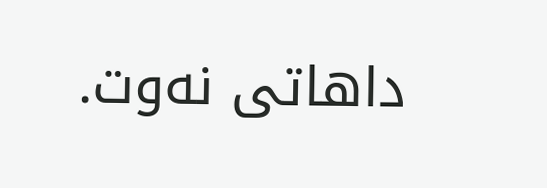داهاتی نه‌وت.